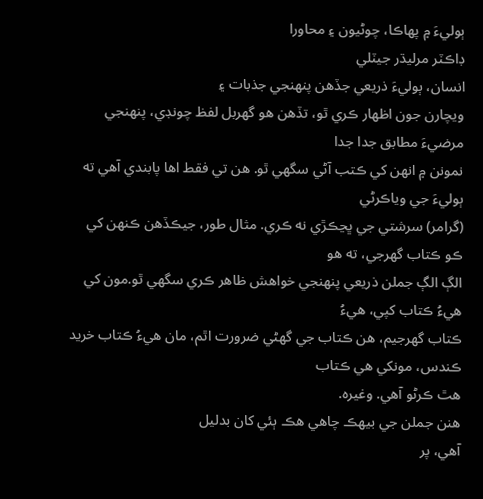ٻوليءَ ۾ پھاڪا، چوڻيون ۽ محاورا
ڊاڪٽر مرليڌر جيٽلي
انسان، ٻوليءَ ذريعي جڏھن پنهنجي جذبات ۽
ويچارن جون اظھار ڪري ٿو، تڏھن ھو گھربل لفظ چونڊي، پنهنجي مرضيءَ مطابق جدا جدا
نمونن ۾ انهن کي ڪتب آڻي سگھي ٿو. ھن تي فقط اھا پابندي آھي ته ٻوليءَ جي وياڪرڻي
(گرامر) سرشتي جي ڀڃڪڙي نه ڪري. مثال طور، جيڪڏھن ڪنهن کي ڪو ڪتاب گھرجي، ته ھو
الڳ الڳ جملن ذريعي پنهنجي خواھش ظاھر ڪري سگھي ٿو.مون کي ھيءُ ڪتاب کپي، ھيءُ
ڪتاب گھرجيم، ھن ڪتاب جي گھڻي ضرورت اٿم، مان ھيءُ ڪتاب خريد ڪندس، مونکي هي ڪتاب
هٿ ڪرڻو آهي. وغيره.
ھنن جملن جي بيھڪ چاھي ھڪ ٻئي کان بدليل
آھي، پر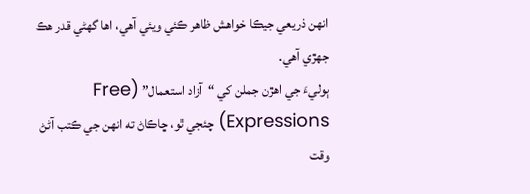انهن ذريعي جيڪا خواھش ظاھر ڪئي ويئي آھي، اھا گھڻي قدر ھڪ جھڙي آھي.
ٻوليءَ جي اھڙن جملن کي “آزاد استعمال” (Free Expressions) چئجي ٿو، ڇاڪاڻ ته انهن جي ڪتب آڻڻ وقت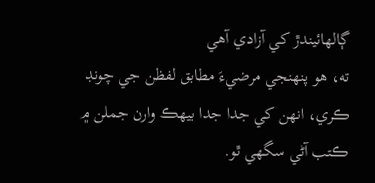ڳالھائيندڙ کي آزادي آھي
ته، ھو پنهنجي مرضيءَ مطابق لفظن جي چونڊ ڪري، انهن کي جدا جدا بيھڪ وارن جملن ۾
ڪتب آڻي سگھي ٿو.